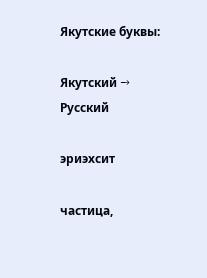Якутские буквы:

Якутский → Русский

эриэхсит

частица,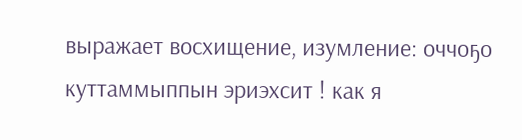выражает восхищение, изумление: оччоҕо куттаммыппын эриэхсит ! как я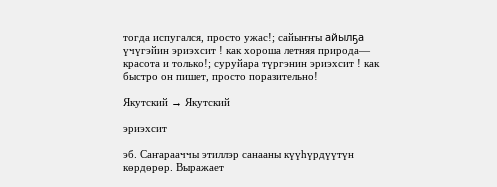тогда испугался, просто ужас!; сайыҥҥы айылҕа үчүгэйин эриэхсит ! как хороша летняя природа— красота и только!; суруйара түргэнин эриэхсит ! как быстро он пишет, просто поразительно!

Якутский → Якутский

эриэхсит

эб. Саҥарааччы этиллэр санааны күүһүрдүүтүн көрдөрөр. Выражает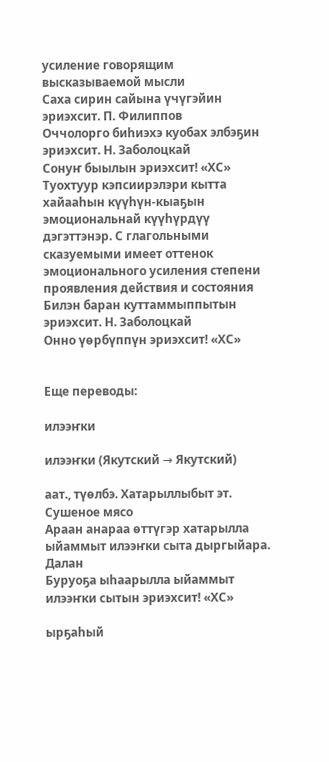усиление говорящим высказываемой мысли
Саха сирин сайына үчүгэйин эриэхсит. П. Филиппов
Оччолорго биһиэхэ куобах элбэҕин эриэхсит. Н. Заболоцкай
Сонуҥ быылын эриэхсит! «ХС»
Туохтуур кэпсиирэлэри кытта хайааһын күүһүн-кыаҕын эмоциональнай күүһүрдүү дэгэттэнэр. С глагольными сказуемыми имеет оттенок эмоционального усиления степени проявления действия и состояния
Билэн баран куттаммыппытын эриэхсит. Н. Заболоцкай
Онно үөрбүппүн эриэхсит! «ХС»


Еще переводы:

илээҥки

илээҥки (Якутский → Якутский)

аат., түөлбэ. Хатарыллыбыт эт. Сушеное мясо
Араан анараа өттүгэр хатарылла ыйаммыт илээҥки сыта дыргыйара. Далан
Буруоҕа ыһаарылла ыйаммыт илээҥки сытын эриэхсит! «ХС»

ырҕаһый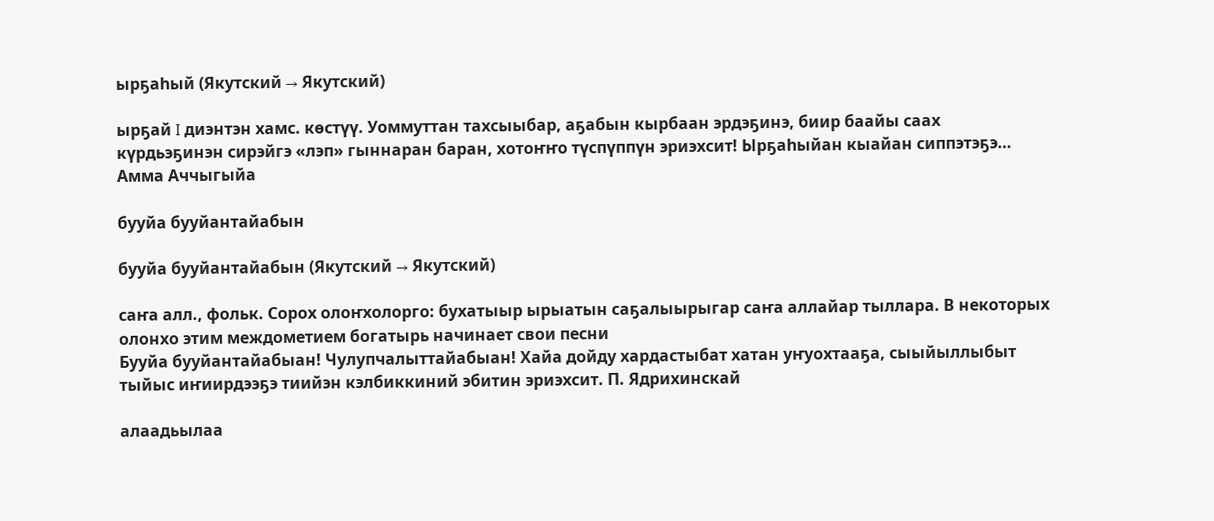ырҕаһый (Якутский → Якутский)

ырҕай I диэнтэн хамс. көстүү. Уоммуттан тахсыыбар, аҕабын кырбаан эрдэҕинэ, биир баайы саах күрдьэҕинэн сирэйгэ «лэп» гыннаран баран, хотоҥҥо түспүппүн эриэхсит! Ырҕаһыйан кыайан сиппэтэҕэ… Амма Аччыгыйа

бууйа бууйантайабын

бууйа бууйантайабын (Якутский → Якутский)

саҥа алл., фольк. Сорох олоҥхолорго: бухатыыр ырыатын саҕалыырыгар саҥа аллайар тыллара. В некоторых олонхо этим междометием богатырь начинает свои песни
Бууйа бууйантайабыан! Чулупчалыттайабыан! Хайа дойду хардастыбат хатан уҥуохтааҕа, сыыйыллыбыт тыйыс иҥиирдээҕэ тиийэн кэлбиккиний эбитин эриэхсит. П. Ядрихинскай

алаадьылаа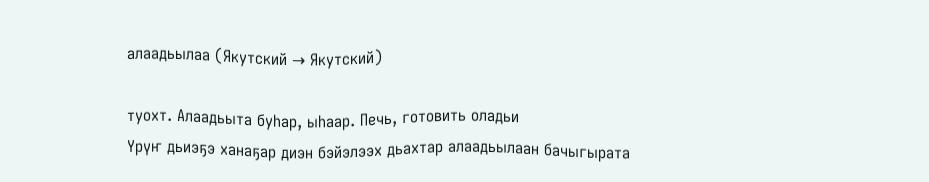алаадьылаа (Якутский → Якутский)

туохт. Алаадьыта буһар, ыһаар. Печь, готовить оладьи
Үрүҥ дьиэҕэ ханаҕар диэн бэйэлээх дьахтар алаадьылаан бачыгырата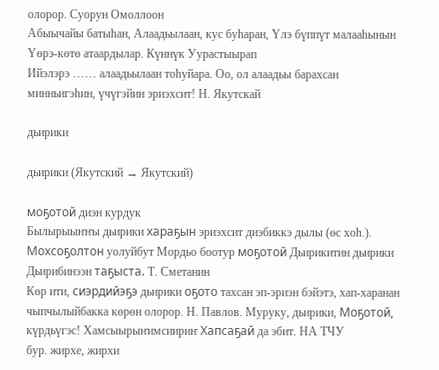олорор. Суорун Омоллоон
Абыычайы батыһан, Алаадьылаан, кус буһаран, Үлэ бүппүт малааһынын Үөрэ-көтө атаардылар. Күннүк Уурастыырап
Ийэлэрэ …… алаадьылаан тоһуйара. Оо, ол алаадьы барахсан минньигэһин, үчүгэйин эриэхсит! Н. Якутскай

дьирики

дьирики (Якутский → Якутский)

моҕотой диэн курдук
Былырыыҥҥы дьирики хараҕын эриэхсит диэбиккэ дылы (өс хоһ.). Мохсоҕолтон уолуйбут Мордьо боотур моҕотой Дьирикитин дьирики Дьирибинээн таҕыста. Т. Сметанин
Көр ити, сиэрдийэҕэ дьирики оҕото тахсан эп-эриэн бэйэтэ, хап-харанан чыпчылыйбакка көрөн олорор. Н. Павлов. Муруку, дьирики, Моҕотой, күрдьүгэс! Хамсыырыҥимсиириҥ Хапсаҕай да эбит. НА ТЧУ
бур. жирхе, жирхи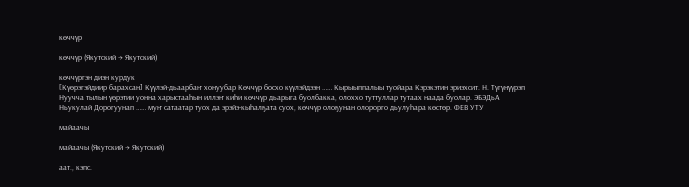көччүр

көччүр (Якутский → Якутский)

көччүргэн диэн курдук
[Күөрэгэйдиир барахсан] Күүлэй-дьаарбаҥ хонуубар Көччүр босхо күүлэйдээн …… Кырыыппалыы туойара Кэрэкэтин эриэхсит. Н. Түгүнүүрэп
Нуучча тылын үөрэтии уонна харыстааһын иллэҥ киһи көччүр дьарыга буолбакка, олоххо туттуллар тутаах наада буолар. ЭБЭДьА
Ньукулай Дорогуунап …… муҥ сатаатар туох да эрэйэ-кыһалҕата суох, көччүр олоҕунан олорорго дьулуһара көстөр. ФЕВ УТУ

майаачы

майаачы (Якутский → Якутский)

аат., кэпс.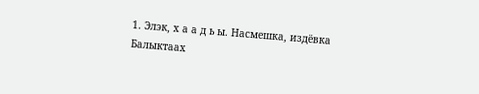1. Элэк, х а а д ь ы. Насмешка, издёвка
Балыктаах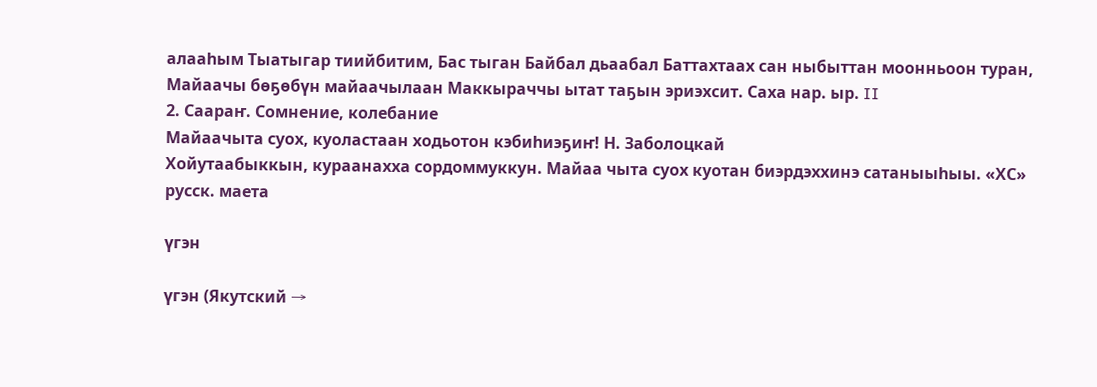алааһым Тыатыгар тиийбитим, Бас тыган Байбал дьаабал Баттахтаах сан ныбыттан моонньоон туран, Майаачы бөҕөбүн майаачылаан Маккыраччы ытат таҕын эриэхсит. Саха нар. ыр. II
2. Саараҥ. Сомнение, колебание
Майаачыта суох, куоластаан ходьотон кэбиһиэҕиҥ! Н. Заболоцкай
Хойутаабыккын, кураанахха сордоммуккун. Майаа чыта суох куотан биэрдэххинэ сатаныыһыы. «ХС»
русск. маета

үгэн

үгэн (Якутский →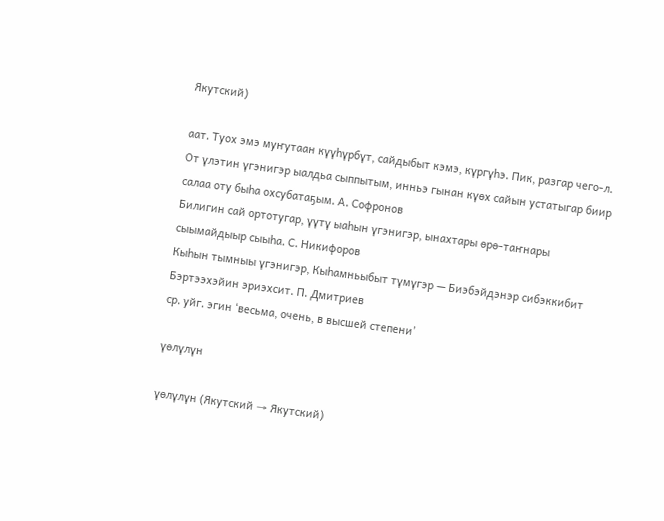Якутский)

аат. Туох эмэ муҥутаан күүһүрбүт, сайдыбыт кэмэ, күргүһэ. Пик, разгар чего-л.
От үлэтин үгэнигэр ыалдьа сыппытым, инньэ гынан күөх сайын устатыгар биир салаа оту быһа охсубатаҕым. А. Софронов
Билигин сай ортотугар, үүтү ыаһын үгэнигэр, ынахтары өрө-таҥнары сыымайдыыр сыыһа. С. Никифоров
Кыһын тымныы үгэнигэр, Кыһамньыбыт түмүгэр — Биэбэйдэнэр сибэккибит Бэртээхэйин эриэхсит. П. Дмитриев
ср. уйг. эгин ‘весьма, очень, в высшей степени’

үөлүлүн

үөлүлүн (Якутский → Якутский)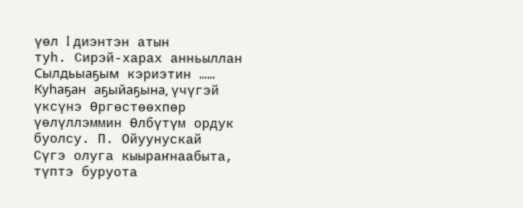үөл I диэнтэн атын
туһ. Сирэй-харах анньыллан Сылдьыаҕым кэриэтин …… Куһаҕан аҕыйаҕына, үчүгэй үксүнэ Өргөстөөхпөр үөлүллэммин Өлбүтүм ордук буолсу. П. Ойуунускай
Сүгэ олуга кыыраҥнаабыта, түптэ буруота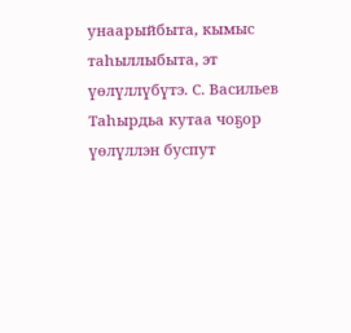унаарыйбыта, кымыс таһыллыбыта, эт үөлүллүбүтэ. С. Васильев
Таһырдьа кутаа чоҕор үөлүллэн буспут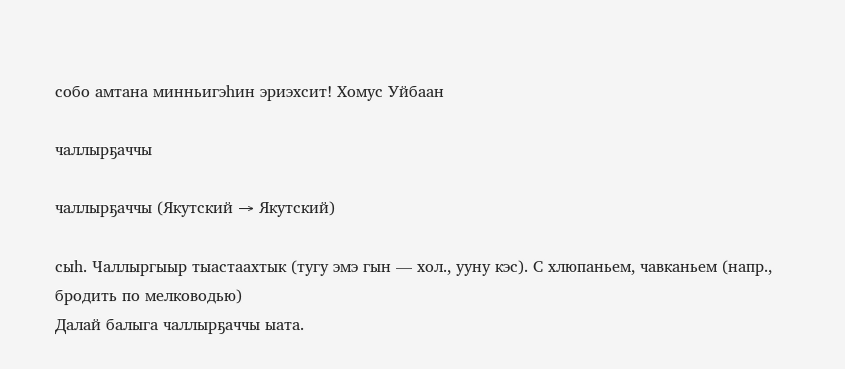собо амтана минньигэһин эриэхсит! Хомус Уйбаан

чаллырҕаччы

чаллырҕаччы (Якутский → Якутский)

сыһ. Чаллыргыыр тыастаахтык (тугу эмэ гын — хол., ууну кэс). С хлюпаньем, чавканьем (напр., бродить по мелководью)
Далай балыга чаллырҕаччы ыата.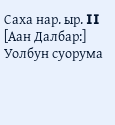Саха нар. ыр. II
[Аан Далбар:] Уолбун суорума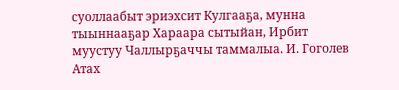суоллаабыт эриэхсит Кулгааҕа, мунна тыыннааҕар Хараара сытыйан, Ирбит муустуу Чаллырҕаччы таммалыа. И. Гоголев
Атах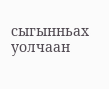сыгынньах уолчаан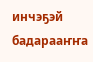инчэҕэй бадарааҥҥа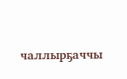чаллырҕаччы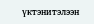үктэнитэлээн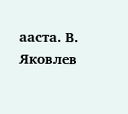ааста. В. Яковлев